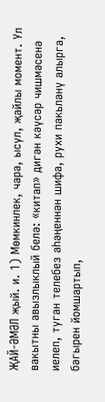ҖАЙ-ӘМӘЛ җый. и. 1) Мөмкинлек, чара, ысул, җайлы момент. Ул вакытны авызлыклый белә: «китап» дигән кәүсәр чишмәсенә иелеп, туган телебез аһәңеннән шифа, рухи пакьләнү алырга, бәгырен йомшартып,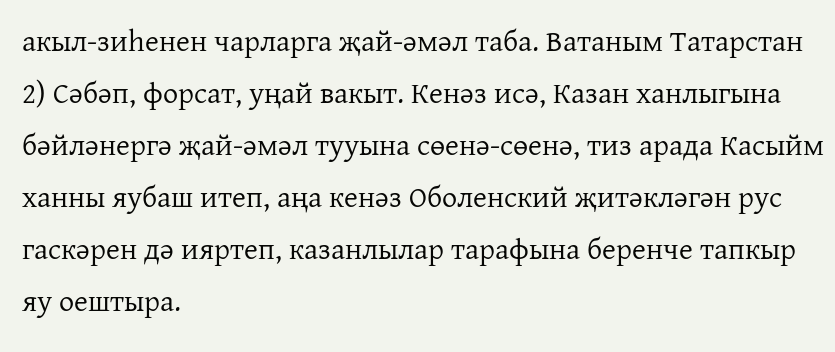акыл-зиһенен чарларга җай-әмәл таба. Ватаным Татарстан 2) Сәбәп, форсат, уңай вакыт. Кенәз исә, Казан ханлыгына бәйләнергә җай-әмәл тууына сөенә-сөенә, тиз арада Касыйм ханны яубаш итеп, аңа кенәз Оболенский җитәкләгән рус гаскәрен дә ияртеп, казанлылар тарафына беренче тапкыр яу оештыра.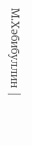М.Хәбибуллин |